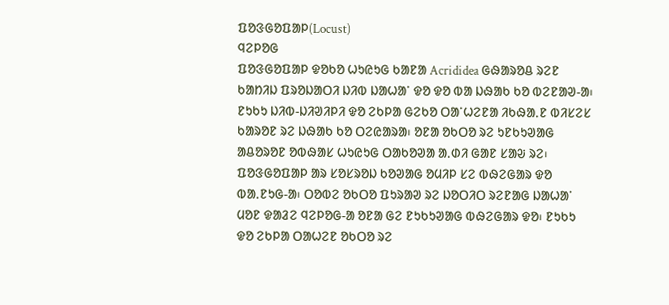ᱯᱚᱝᱜᱚᱯᱟᱞ(Locust)
ᱧᱮᱞᱚᱜ
ᱯᱚᱝᱜᱚᱯᱟᱞ ᱫᱚᱠᱚ ᱦᱩᱭᱩᱜ ᱠᱟᱱᱟ Acrididea ᱜᱷᱟᱨᱚᱪ ᱨᱮᱱ ᱠᱟᱴᱤᱡ ᱯᱨᱚᱡᱟᱛᱤ ᱡᱤᱵ ᱡᱟᱦᱟᱸ ᱫᱚ ᱫᱚ ᱵᱟ ᱡᱷᱟᱠ ᱠᱚ ᱵᱮᱱᱟᱣ-ᱟ᱾ ᱱᱩᱠᱩ ᱡᱤᱵ-ᱡᱤᱣᱤᱞᱤ ᱫᱚ ᱮᱠᱞᱟ ᱜᱮᱠᱚ ᱛᱟᱸᱦᱮᱱᱟ ᱤᱠᱷᱟᱹᱱ ᱵᱤᱥᱮᱥ ᱠᱟᱨᱚᱱ ᱨᱮ ᱡᱷᱟᱠ ᱠᱚ ᱛᱮᱭᱟᱨᱟ᱾ ᱚᱱᱟ ᱚᱠᱛᱚ ᱨᱮ ᱩᱱᱠᱩᱣᱟᱜ ᱟᱪᱚᱨᱚᱱ ᱚᱵᱷᱟᱥ ᱦᱩᱭᱩᱜ ᱛᱟᱠᱚᱣᱟ ᱟᱹᱰᱤ ᱜᱟᱱ ᱥᱟᱶ ᱨᱮ᱾ ᱯᱚᱝᱜᱚᱯᱟᱞ ᱟᱨ ᱥᱚᱥᱨᱚᱡ ᱠᱚᱣᱟᱜ ᱚᱢᱤᱞ ᱥᱮ ᱵᱷᱮᱜᱟᱨ ᱫᱚ ᱵᱟᱹᱱᱩᱜ-ᱟ᱾ ᱛᱚᱵᱮ ᱚᱠᱛᱚ ᱯᱩᱨᱟᱣ ᱨᱮ ᱡᱚᱛᱤᱛ ᱨᱮᱱᱟᱜ ᱡᱟᱦᱟᱸ ᱢᱚᱱ ᱫᱟᱲᱮ ᱧᱮᱞᱚᱜ-ᱟ ᱚᱱᱟ ᱜᱮ ᱱᱩᱠᱩᱣᱟᱜ ᱵᱷᱮᱜᱟᱨ ᱫᱚ᱾ ᱱᱩᱠᱩ ᱫᱚ ᱮᱠᱞᱟ ᱛᱟᱦᱮᱱ ᱚᱠᱛᱚ ᱨᱮ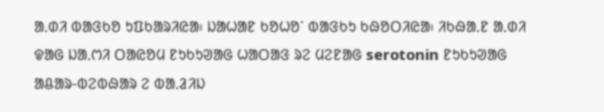ᱟᱹᱰᱤ ᱵᱟᱝᱠᱚ ᱩᱯᱠᱟᱨᱤᱭᱟ᱾ ᱡᱟᱦᱟᱱ ᱠᱚᱦᱚᱸ ᱵᱟᱝᱠᱩ ᱠᱷᱚᱛᱤᱭᱟ᱾ ᱤᱠᱷᱟᱹᱱ ᱟᱹᱰᱤ ᱫᱟᱜ ᱡᱟᱹᱬᱤ ᱛᱟᱭᱚᱢ ᱱᱩᱠᱩᱣᱟᱜ ᱦᱟᱛᱟᱝ ᱨᱮ ᱢᱮᱱᱟᱜ serotonin ᱱᱩᱠᱩᱣᱟᱜ ᱟᱪᱟᱨ-ᱵᱮᱵᱷᱟᱨ ᱮ ᱵᱟᱹᱲᱤᱡ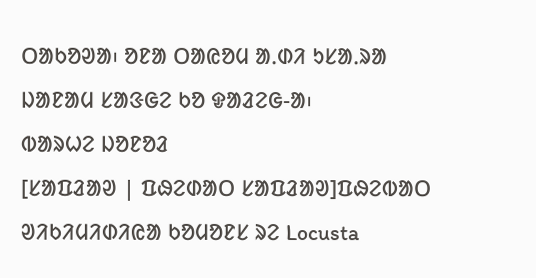ᱛᱟᱠᱚᱣᱟ᱾ ᱚᱱᱟ ᱛᱟᱭᱚᱢ ᱟᱹᱰᱤ ᱩᱥᱟᱹᱨᱟ ᱡᱟᱱᱟᱢ ᱥᱟᱝᱜᱮ ᱠᱚ ᱫᱟᱲᱮᱜ-ᱟ᱾
ᱵᱟᱨᱦᱮ ᱡᱚᱱᱚᱲ
[ᱥᱟᱯᱲᱟᱣ | ᱯᱷᱮᱰᱟᱛ ᱥᱟᱯᱲᱟᱣ]ᱯᱷᱮᱵᱟᱛ
ᱣᱤᱠᱤᱢᱤᱰᱤᱭᱟ ᱠᱚᱢᱚᱱᱥ ᱨᱮ Locusta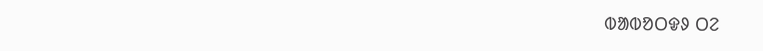ᱵᱟᱵᱚᱛᱫᱽ ᱛᱮ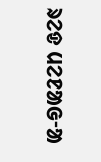ᱨᱮᱫ ᱢᱮᱱᱟᱜᱼᱟ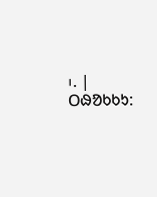᱾. |
ᱛᱷᱚᱠᱠᱩ: